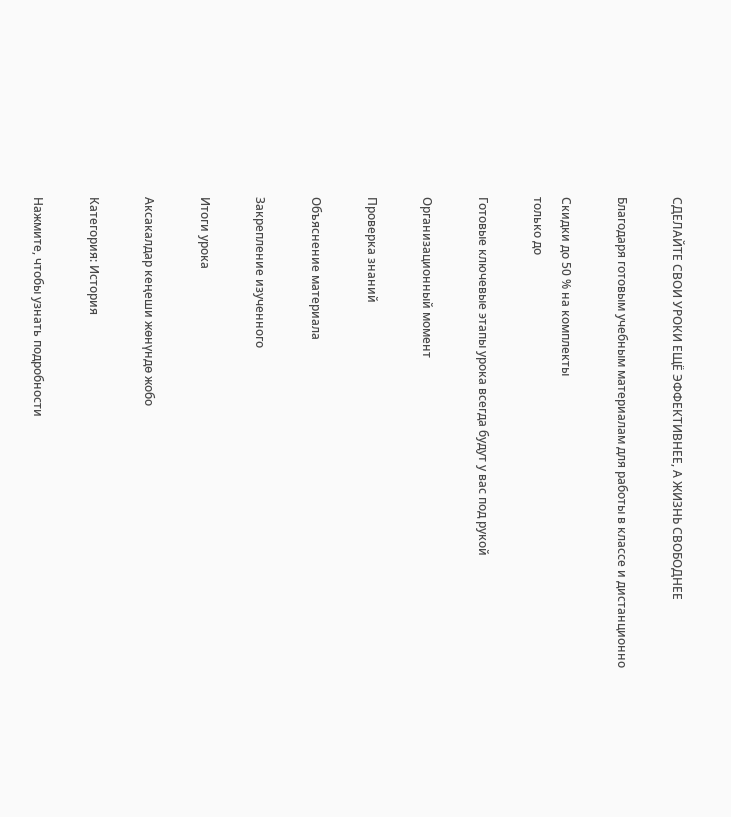СДЕЛАЙТЕ СВОИ УРОКИ ЕЩЁ ЭФФЕКТИВНЕЕ, А ЖИЗНЬ СВОБОДНЕЕ

Благодаря готовым учебным материалам для работы в классе и дистанционно

Скидки до 50 % на комплекты
только до

Готовые ключевые этапы урока всегда будут у вас под рукой

Организационный момент

Проверка знаний

Объяснение материала

Закрепление изученного

Итоги урока

Аксакалдар кеңеши жөнүндө жобо

Категория: История

Нажмите, чтобы узнать подробности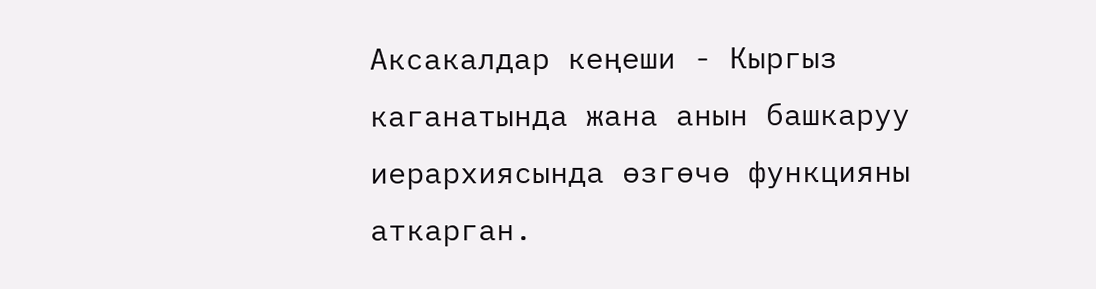Аксакалдар кеңеши - Кыргыз каганатында жана анын башкаруу иерархиясында өзгөчө функцияны аткарган.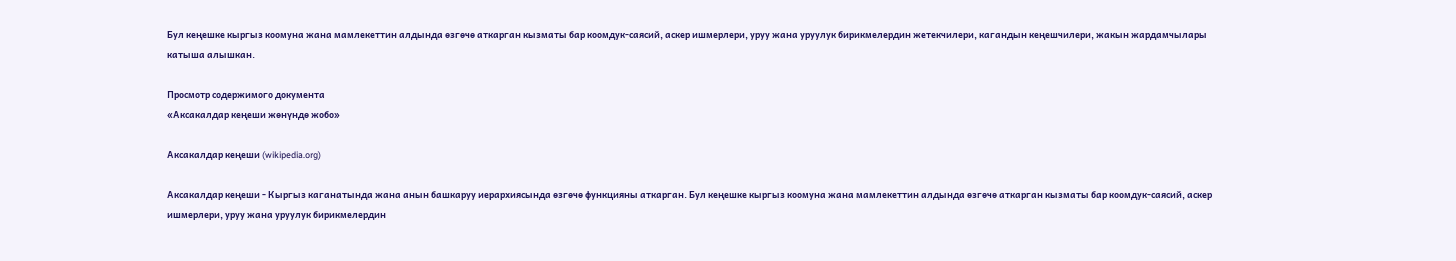Бул кеңешке кыргыз коомуна жана мамлекеттин алдында өзгөчө аткарган кызматы бар коомдук-саясий, аскер ишмерлери, уруу жана уруулук бирикмелердин жетекчилери, кагандын кеңешчилери, жакын жардамчылары катыша алышкан.

Просмотр содержимого документа
«Аксакалдар кеңеши жөнүндө жобо»

Аксакалдар кеңеши (wikipedia.org)

Аксакалдар кеңеши - Кыргыз каганатында жана анын башкаруу иерархиясында өзгөчө функцияны аткарган. Бул кеңешке кыргыз коомуна жана мамлекеттин алдында өзгөчө аткарган кызматы бар коомдук-саясий, аскер ишмерлери, уруу жана уруулук бирикмелердин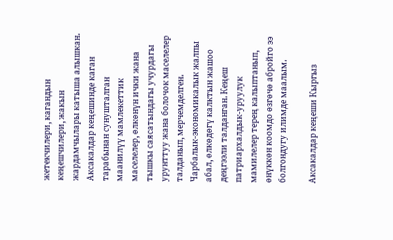жетекчилери, кагандын кеңешчилери, жакын жардамчылары катыша алышкан. Аксакалдар кеңешинде каган тарабынан сунушталган маанилүү мамлекеттик маселелер, өлкөнүн ички жана тышкы саясатындагы учурдагы урунттуу жана болочок маселелер талданып, мерчемделген. Чарбалык-экономикалык жалпы абал, өлкөдөгү калктын жашоо деңгээли талданган. Кеңеш патриархалдык-уруулук мамилелер терең калыптанып, өнүккөн коомдо өзгөчө абройго ээ болгондугу илимде маалым.

Аксакалдар кеңеши Кыргыз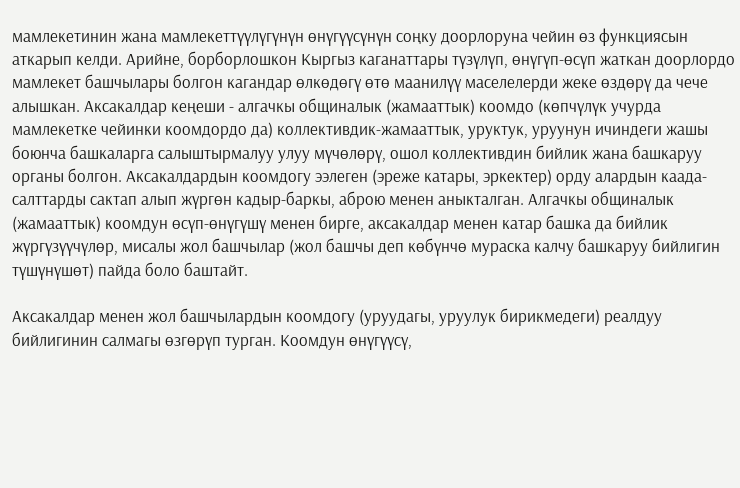мамлекетинин жана мамлекеттүүлүгүнүн өнүгүүсүнүн соңку доорлоруна чейин өз функциясын аткарып келди. Арийне, борборлошкон Кыргыз каганаттары түзүлүп, өнүгүп-өсүп жаткан доорлордо мамлекет башчылары болгон кагандар өлкөдөгү өтө маанилүү маселелерди жеке өздөрү да чече алышкан. Аксакалдар кеңеши - алгачкы общиналык (жамааттык) коомдо (көпчүлүк учурда мамлекетке чейинки коомдордо да) коллективдик-жамааттык, уруктук, уруунун ичиндеги жашы боюнча башкаларга салыштырмалуу улуу мүчөлөрү, ошол коллективдин бийлик жана башкаруу органы болгон. Аксакалдардын коомдогу ээлеген (эреже катары, эркектер) орду алардын каада-салттарды сактап алып жүргөн кадыр-баркы, аброю менен аныкталган. Алгачкы общиналык (жамааттык) коомдун өсүп-өнүгүшү менен бирге, аксакалдар менен катар башка да бийлик жүргүзүүчүлөр, мисалы жол башчылар (жол башчы деп көбүнчө мураска калчу башкаруу бийлигин түшүнүшөт) пайда боло баштайт.

Аксакалдар менен жол башчылардын коомдогу (уруудагы, уруулук бирикмедеги) реалдуу бийлигинин салмагы өзгөрүп турган. Коомдун өнүгүүсү,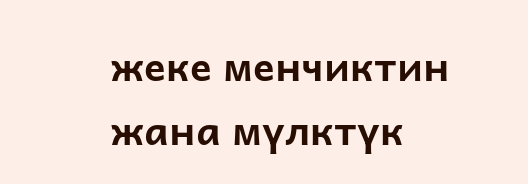жеке менчиктин жана мүлктүк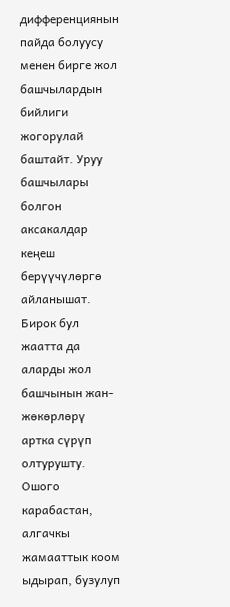дифференциянын пайда болуусу менен бирге жол башчылардын бийлиги жогорулай баштайт. Уруу башчылары болгон аксакалдар кеңеш берүүчүлөргө айланышат. Бирок бул жаатта да аларды жол башчынын жан-жөкөрлөрү артка сүрүп олтурушту. Ошого карабастан, алгачкы жамааттык коом ыдырап, бузулуп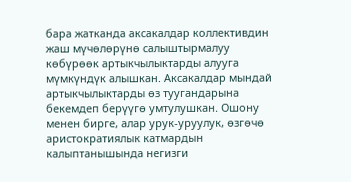бара жатканда аксакалдар коллективдин жаш мүчөлөрүнө салыштырмалуу көбүрөөк артыкчылыктарды алууга мүмкүндүк алышкан. Аксакалдар мындай артыкчылыктарды өз туугандарына бекемдеп берүүгө умтулушкан. Ошону менен бирге, алар урук-уруулук, өзгөчө аристократиялык катмардын калыптанышында негизги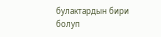булактардын бири болуп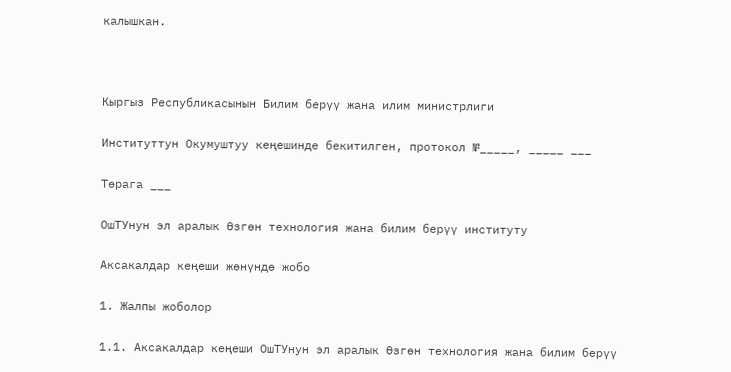калышкан.



Кыргыз Республикасынын Билим берүү жана илим министрлиги

Институттун Окумуштуу кеңешинде бекитилген, протокол №_____, _____ ___

Төрага ___

ОшТУнун эл аралык Өзгөн технология жана билим берүү институту

Аксакалдар кеңеши жөнүндө жобо

1. Жалпы жоболор

1.1. Аксакалдар кеңеши ОшТУнун эл аралык Өзгөн технология жана билим берүү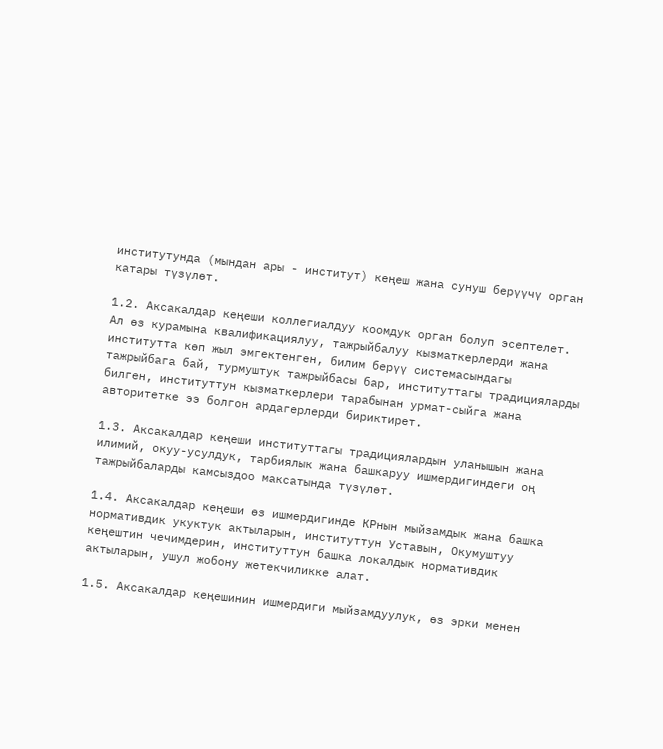институтунда (мындан ары - институт) кеңеш жана сунуш берүүчү орган катары түзүлөт.

1.2. Аксакалдар кеңеши коллегиалдуу коомдук орган болуп эсептелет. Ал өз курамына квалификациялуу, тажрыйбалуу кызматкерлерди жана институтта көп жыл эмгектенген, билим берүү системасындагы тажрыйбага бай, турмуштук тажрыйбасы бар, институттагы традицияларды билген, институттун кызматкерлери тарабынан урмат-сыйга жана авторитетке ээ болгон ардагерлерди бириктирет.

1.3. Аксакалдар кеңеши институттагы традициялардын уланышын жана илимий, окуу-усулдук, тарбиялык жана башкаруу ишмердигиндеги оң тажрыйбаларды камсыздоо максатында түзүлөт.

1.4. Аксакалдар кеңеши өз ишмердигинде КРнын мыйзамдык жана башка нормативдик укуктук актыларын, институттун Уставын, Окумуштуу кеңештин чечимдерин, институттун башка локалдык нормативдик актыларын, ушул жобону жетекчиликке алат.

1.5. Аксакалдар кеңешинин ишмердиги мыйзамдуулук, өз эрки менен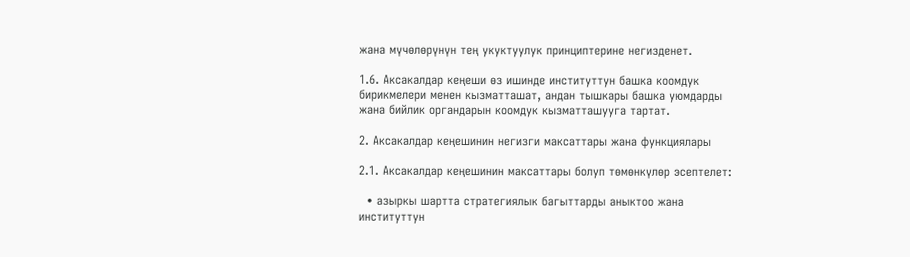жана мүчөлөрүнүн тең укуктуулук принциптерине негизденет.

1.6. Аксакалдар кеңеши өз ишинде институттун башка коомдук бирикмелери менен кызматташат, андан тышкары башка уюмдарды жана бийлик органдарын коомдук кызматташууга тартат.

2. Аксакалдар кеңешинин негизги максаттары жана функциялары

2.1. Аксакалдар кеңешинин максаттары болуп төмөнкүлөр эсептелет:

  • азыркы шартта стратегиялык багыттарды аныктоо жана институттун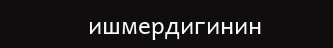ишмердигинин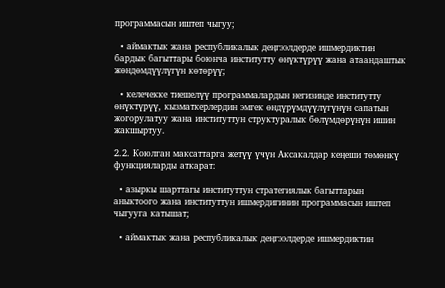программасын иштеп чыгуу;

  • аймактык жана республикалык деңгээлдерде ишмердиктин бардык багыттары боюнча институтту өнүктүрүү жана атаандаштык жөндөмдүүлүгүн көтөрүү;

  • келечекке тиешелүү программалардын негизинде институтту өнүктүрүү, кызматкерлердин эмгек өндүрүмдүүлүгүнүн сапатын жогорулатуу жана институттун структуралык бөлүмдөрүнүн ишин жакшыртуу.

2.2. Коюлган максаттарга жетүү үчүн Аксакалдар кеңеши төмөнкү функцияларды аткарат:

  • азыркы шарттагы институттун стратегиялык багыттарын аныктоого жана институттун ишмердигинин программасын иштеп чыгууга катышат;

  • аймактык жана республикалык деңгээлдерде ишмердиктин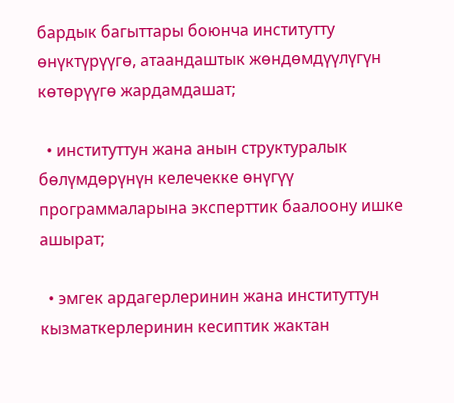бардык багыттары боюнча институтту өнүктүрүүгө, атаандаштык жөндөмдүүлүгүн көтөрүүгө жардамдашат;

  • институттун жана анын структуралык бөлүмдөрүнүн келечекке өнүгүү программаларына эксперттик баалоону ишке ашырат;

  • эмгек ардагерлеринин жана институттун кызматкерлеринин кесиптик жактан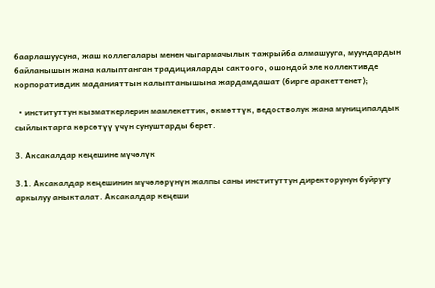баарлашуусуна, жаш коллегалары менен чыгармачылык тажрыйба алмашууга, муундардын байланышын жана калыптанган традицияларды сактоого, ошондой эле коллективде корпоративдик маданияттын калыптанышына жардамдашат (бирге аракеттенет);

  • институттун кызматкерлерин мамлекеттик, өкмөттүк, ведостволук жана муниципалдык сыйлыктарга көрсөтүү үчүн сунуштарды берет.

3. Аксакалдар кеңешине мүчөлүк

3.1. Аксакалдар кеңешинин мүчөлөрүнүн жалпы саны институттун директорунун буйругу аркылуу аныкталат. Аксакалдар кеңеши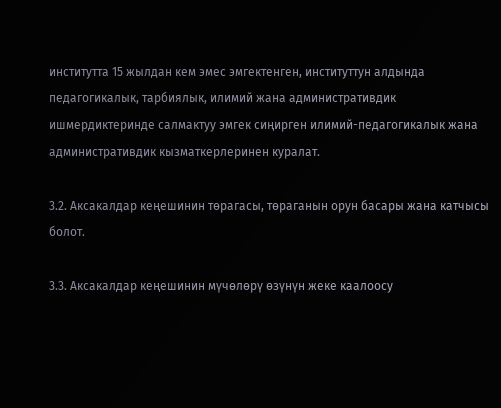институтта 15 жылдан кем эмес эмгектенген, институттун алдында педагогикалык, тарбиялык, илимий жана административдик ишмердиктеринде салмактуу эмгек сиңирген илимий-педагогикалык жана административдик кызматкерлеринен куралат.

3.2. Аксакалдар кеңешинин төрагасы, төраганын орун басары жана катчысы болот.

3.3. Аксакалдар кеңешинин мүчөлөрү өзүнүн жеке каалоосу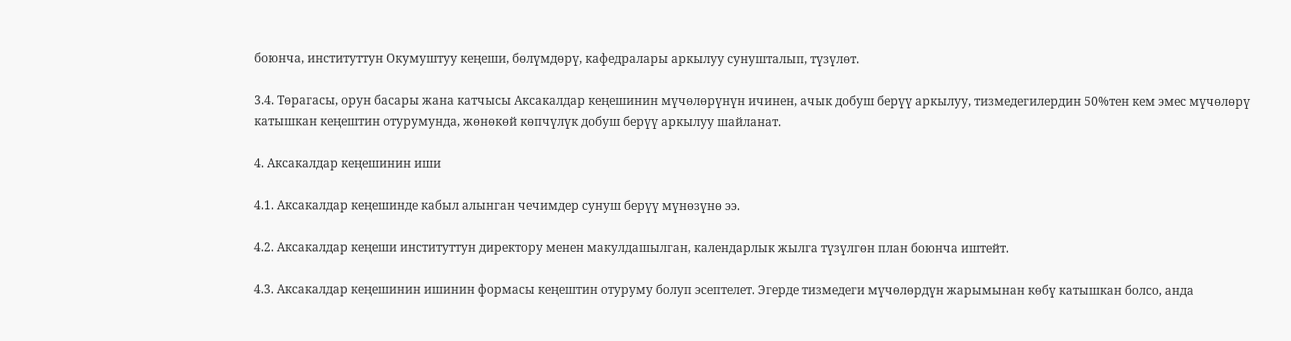боюнча, институттун Окумуштуу кеңеши, бөлүмдөрү, кафедралары аркылуу сунушталып, түзүлөт.

3.4. Төрагасы, орун басары жана катчысы Аксакалдар кеңешинин мүчөлөрүнүн ичинен, ачык добуш берүү аркылуу, тизмедегилердин 50%тен кем эмес мүчөлөрү катышкан кеңештин отурумунда, жөнөкөй көпчүлүк добуш берүү аркылуу шайланат.

4. Аксакалдар кеңешинин иши

4.1. Аксакалдар кеңешинде кабыл алынган чечимдер сунуш берүү мүнөзүнө ээ.

4.2. Аксакалдар кеңеши институттун директору менен макулдашылган, календарлык жылга түзүлгөн план боюнча иштейт.

4.3. Аксакалдар кеңешинин ишинин формасы кеңештин отуруму болуп эсептелет. Эгерде тизмедеги мүчөлөрдүн жарымынан көбү катышкан болсо, анда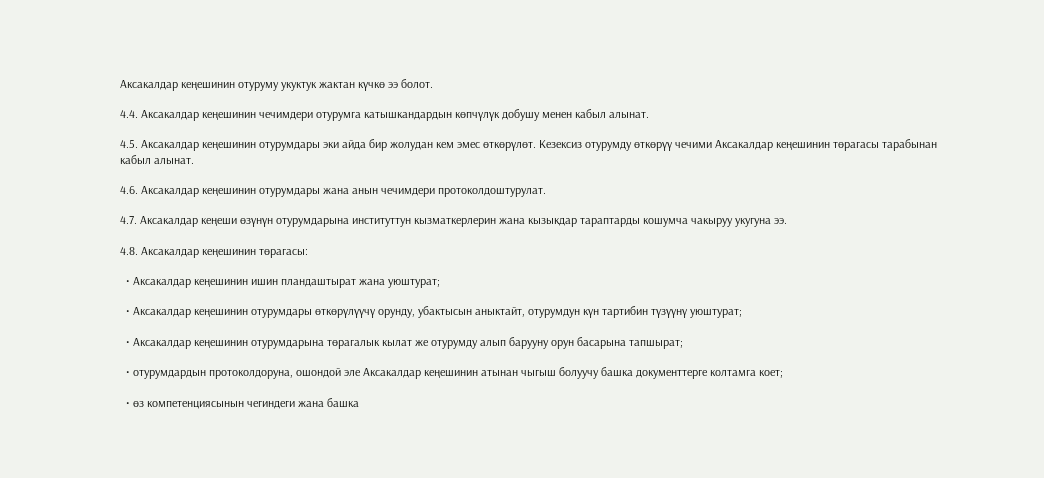Аксакалдар кеңешинин отуруму укуктук жактан күчкө ээ болот.

4.4. Аксакалдар кеңешинин чечимдери отурумга катышкандардын көпчүлүк добушу менен кабыл алынат.

4.5. Аксакалдар кеңешинин отурумдары эки айда бир жолудан кем эмес өткөрүлөт. Кезексиз отурумду өткөрүү чечими Аксакалдар кеңешинин төрагасы тарабынан кабыл алынат.

4.6. Аксакалдар кеңешинин отурумдары жана анын чечимдери протоколдоштурулат.

4.7. Аксакалдар кеңеши өзүнүн отурумдарына институттун кызматкерлерин жана кызыкдар тараптарды кошумча чакыруу укугуна ээ.

4.8. Аксакалдар кеңешинин төрагасы:

  • Аксакалдар кеңешинин ишин пландаштырат жана уюштурат;

  • Аксакалдар кеңешинин отурумдары өткөрүлүүчү орунду, убактысын аныктайт, отурумдун күн тартибин түзүүнү уюштурат;

  • Аксакалдар кеңешинин отурумдарына төрагалык кылат же отурумду алып барууну орун басарына тапшырат;

  • отурумдардын протоколдоруна, ошондой эле Аксакалдар кеңешинин атынан чыгыш болуучу башка документтерге колтамга коет;

  • өз компетенциясынын чегиндеги жана башка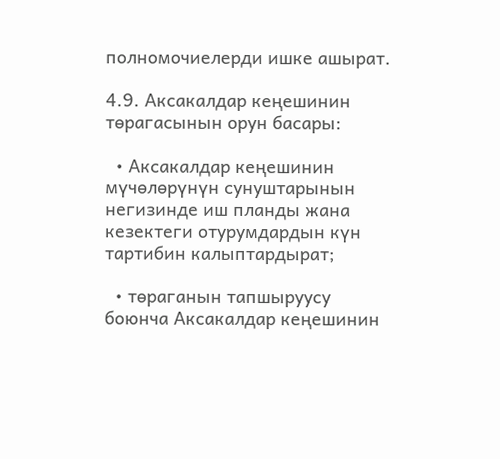полномочиелерди ишке ашырат.

4.9. Аксакалдар кеңешинин төрагасынын орун басары:

  • Аксакалдар кеңешинин мүчөлөрүнүн сунуштарынын негизинде иш планды жана кезектеги отурумдардын күн тартибин калыптардырат;

  • төраганын тапшыруусу боюнча Аксакалдар кеңешинин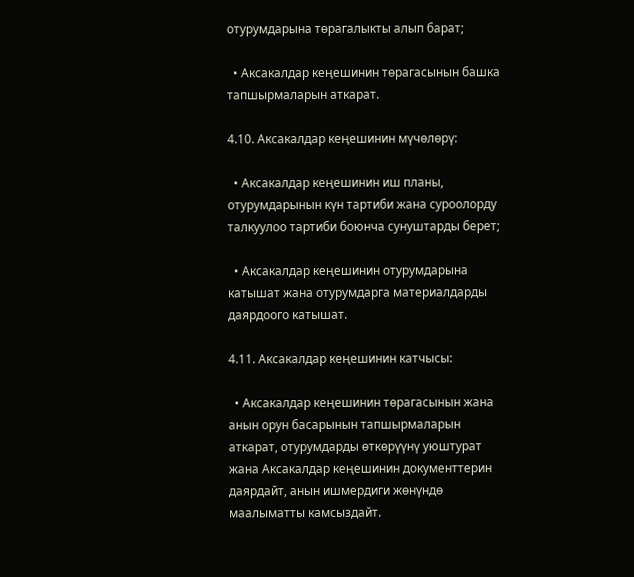отурумдарына төрагалыкты алып барат;

  • Аксакалдар кеңешинин төрагасынын башка тапшырмаларын аткарат.

4.10. Аксакалдар кеңешинин мүчөлөрү:

  • Аксакалдар кеңешинин иш планы, отурумдарынын күн тартиби жана суроолорду талкуулоо тартиби боюнча сунуштарды берет;

  • Аксакалдар кеңешинин отурумдарына катышат жана отурумдарга материалдарды даярдоого катышат.

4.11. Аксакалдар кеңешинин катчысы:

  • Аксакалдар кеңешинин төрагасынын жана анын орун басарынын тапшырмаларын аткарат, отурумдарды өткөрүүнү уюштурат жана Аксакалдар кеңешинин документтерин даярдайт, анын ишмердиги жөнүндө маалыматты камсыздайт.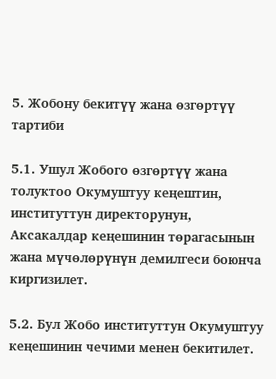5. Жобону бекитүү жана өзгөртүү тартиби

5.1. Ушул Жобого өзгөртүү жана толуктоо Окумуштуу кеңештин, институттун директорунун, Аксакалдар кеңешинин төрагасынын жана мүчөлөрүнүн демилгеси боюнча киргизилет.

5.2. Бул Жобо институттун Окумуштуу кеңешинин чечими менен бекитилет.